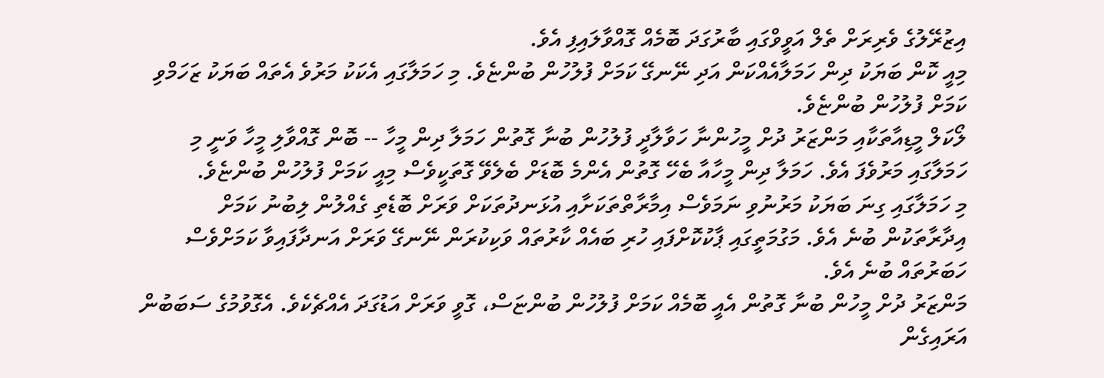އިޒުރޭލުގެ ވެރިރަށް ތެލް އަވީވްގައި ބާރުގަދަ ބޮމެއް ގޮއްވާލައިފި އެވެ.
މިއީ ކޮން ބަޔަކު ދިން ހަމަލާއެއްކަން އަދި ނޭނގޭ ކަމަށް ފުލުހުން ބުންޏެވެ. މި ހަމަލާގައި އެކަކު މަރުވެ އެތައް ބަޔަކު ޒަހަމްވި ކަމަށް ފުލުހުން ބުންޏެވެ.
ލޯކަލް މީޑިއާތަކާއި މަންޒަރު ދުށް މީހުންނާ ހަވާލާދީ ފުލުހުން ބުނާ ގޮތުން ހަމަލާ ދިން މީހާ -- ބޮން ގޮއްވާލި މީހާ ވަނީ މި ހަމަލާގައި މަރުވެފަ އެވެ. ހަމަލާ ދިން މީހާއާ ބެހޭ ގޮތުން އެންމެ ބޮޑަށް ބެލެވޭ ގޮތަކީވެސް މިއީ ކަމަށް ފުލުހުން ބުންޏެވެ.
މި ހަމަލާގައި ގިނަ ބަޔަކު މަރުނުވި ނަމަވެސް އިމާރާތްތަކަށާއި އުޅަނދުތަކަށް ވަރަށް ބޮޑެތި ގެއްލުން ލިބުނު ކަމަށް އިދާރާތަކުން ބުނެ އެވެ. މަގުމަތީގައި ޕާކުކޮށްފައި ހުރި ބައެއް ކާރުތައް ވަކިކުރަން ނޭނގޭ ވަރަށް އަނދާފައިވާ ކަމަށްވެސް ހަބަރުތައް ބުނެ އެވެ.
މަންޒަރު ދުށް މީހުން ބުނާ ގޮތުން އެއީ ބޮމެއް ކަމަށް ފުލުހުން ބުންޏަސް، ގޮވީ ވަރަށް އަޑުގަދަ އެއްޗެކެވެ. އެގޮވުމުގެ ސަބަބުން އަރައިގެން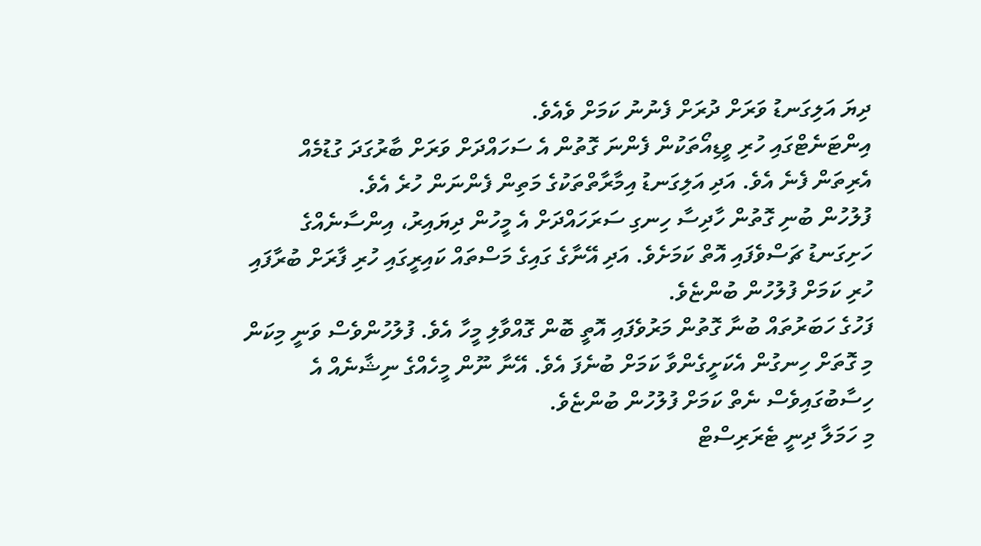ދިޔަ އަލިގަނޑު ވަރަށް ދުރަށް ފެނުނު ކަމަށް ވެއެވެ.
އިންޓަނެޓްގައި ހުރި ވީޑިއޯތަކުން ފެންނަ ގޮތުން އެ ސަހައްދަށް ވަރަށް ބާރުގަދަ ގުޑުމެއް އެރިތަން ފެނެ އެވެ. އަދި އަލިގަނޑު އިމާރާތްތަކުގެ މަތިން ފެންނަން ހުރެ އެވެ.
ފުލުހުން ބުނި ގޮތުން ހާދިސާ ހިނގި ސަރަހައްދަށް އެ މީހުން ދިޔައިރު، އިންސާނެއްގެ ހަށިގަނޑު ޗަސްވެފައި އޮތް ކަމަށެވެ. އަދި އޭނާގެ ގައިގެ މަސްތައް ކައިރީގައި ހުރި ފާރަށް ބުރާފައި ހުރި ކަމަށް ފުލުހުން ބުންޏެވެ.
ފަހުގެ ހަބަރުތައް ބުނާ ގޮތުން މަރުވެފައި އޮތީ ބޮން ގޮއްވާލި މީހާ އެވެ. ފުލުހުންވެސް ވަނީ މިކަން މި ގޮތަށް ހިނގުން އެކަށީގެންވާ ކަމަށް ބުނެފަ އެވެ. އޭނާ ނޫން މީހެއްގެ ނިޝާނެއް އެ ހިސާބުގައިވެސް ނެތް ކަމަށް ފުލުހުން ބުންޏެވެ.
މި ހަމަލާ ދިނީ ޓެރަރިސްޓް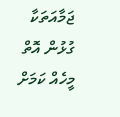ޖަމާއަތަކާ ގުޅުން އޮތް މީހެއް ކަމަށް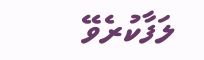ލަފާކުރެވޭ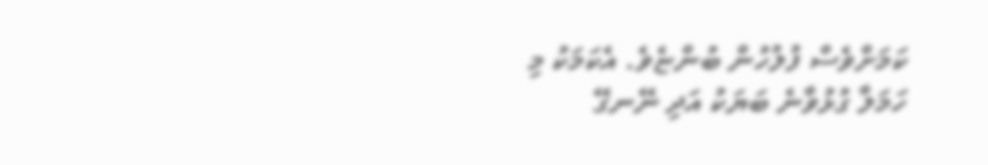ކަމަށްވެސް ފުލުހުން ބުންޏެވެ. އެކަމަކު މި ހަމަލާ ގުޅުވާނެ ބަޔަކު އަދި ނޭނގޭ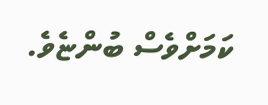ކަމަށްވެސް ބުންޏެވެ.